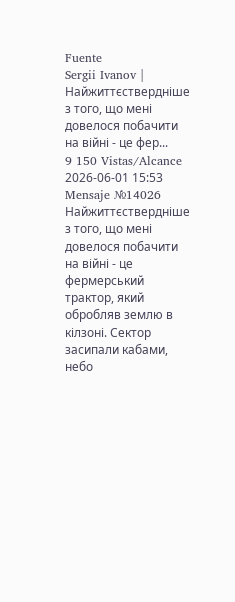Fuente
Sergii Ivanov | Найжиттєствердніше з того, що мені довелося побачити на війні - це фер...
9 150 Vistas/Alcance
2026-06-01 15:53
Mensaje №14026
Найжиттєствердніше з того, що мені довелося побачити на війні - це фермерський трактор, який обробляв землю в кілзоні. Сектор засипали кабами, небо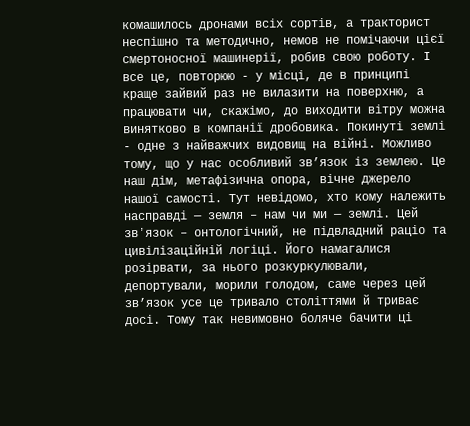комашилось дронами всіх сортів, а тракторист неспішно та методично, немов не помічаючи цієї смертоносної машинерії, робив свою роботу. І все це, повторюю - у місці, де в принципі краще зайвий раз не вилазити на поверхню, а працювати чи, скажімо, до виходити вітру можна винятково в компанії дробовика. Покинуті землі - одне з найважчих видовищ на війні. Можливо тому, що у нас особливий зв’язок із землею. Це наш дім, метафізична опора, вічне джерело нашої самості. Тут невідомо, хто кому належить насправді — земля – нам чи ми — землі. Цей звʼязок – онтологічний, не підвладний раціо та цивілізаційній логіці. Його намагалися розірвати, за нього розкуркулювали, депортували, морили голодом, саме через цей зв’язок усе це тривало століттями й триває досі. Тому так невимовно боляче бачити ці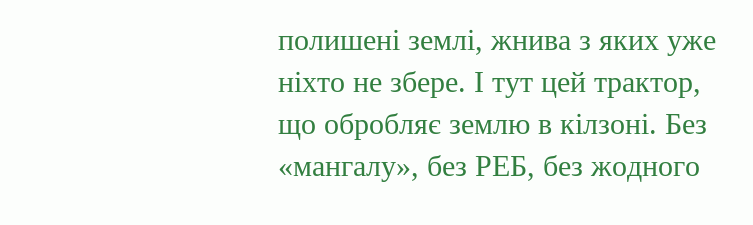полишені землі, жнива з яких уже ніхто не збере. І тут цей трактор, що обробляє землю в кілзоні. Без «мангалу», без РЕБ, без жодного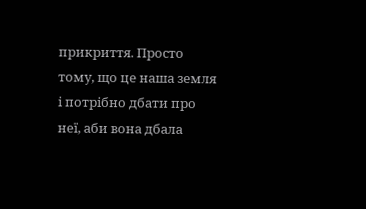прикриття. Просто тому, що це наша земля і потрібно дбати про неї, аби вона дбала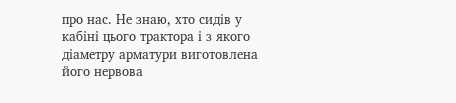про нас. Не знаю, хто сидів у кабіні цього трактора і з якого діаметру арматури виготовлена його нервова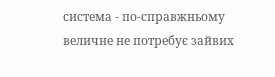система - по-справжньому величне не потребує зайвих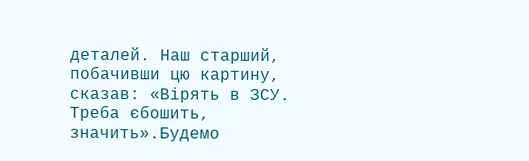деталей. Наш старший, побачивши цю картину, сказав: «Вірять в ЗСУ. Треба єбошить, значить».Будемо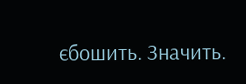єбошить. Значить.